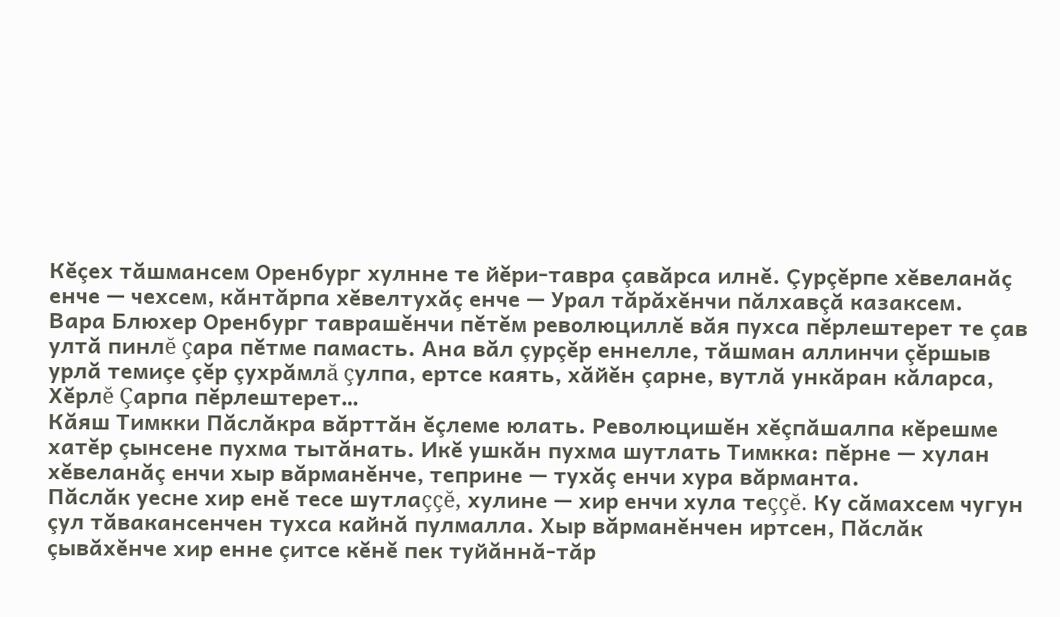Кĕçех тăшмансем Оренбург хулнне те йĕри-тавра çавăрса илнĕ. Çурçĕрпе хĕвеланăç енче — чехсем, кăнтăрпа хĕвелтухăç енче — Урал тăрăхĕнчи пăлхавçă казаксем.
Вара Блюхер Оренбург таврашĕнчи пĕтĕм революциллĕ вăя пухса пĕрлештерет те çав ултă пинлĕ çара пĕтме памасть. Ана вăл çурçĕр еннелле, тăшман аллинчи çĕршыв урлă темиçе çĕр çухрăмлă çулпа, ертсе каять, хăйĕн çарне, вутлă ункăран кăларса, Хĕрлĕ Çарпа пĕрлештерет…
Кăяш Тимкки Пăслăкра вăрттăн ĕçлеме юлать. Революцишĕн хĕçпăшалпа кĕрешме хатĕр çынсене пухма тытăнать. Икĕ ушкăн пухма шутлать Тимкка: пĕрне — хулан хĕвеланăç енчи хыр вăрманĕнче, теприне — тухăç енчи хура вăрманта.
Пăслăк уесне хир енĕ тесе шутлаççĕ, хулине — хир енчи хула теççĕ. Ку сăмахсем чугун çул тăвакансенчен тухса кайнă пулмалла. Хыр вăрманĕнчен иртсен, Пăслăк çывăхĕнче хир енне çитсе кĕнĕ пек туйăннă-тăр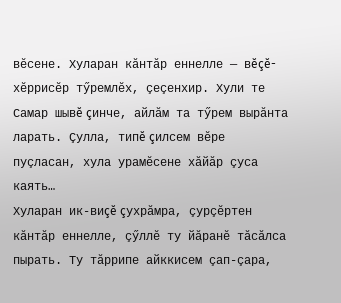вĕсене. Хуларан кăнтăр еннелле — вĕçĕ-хĕррисĕр тӳремлĕх, çеçенхир. Хули те Самар шывĕ çинче, айлăм та тӳрем вырăнта ларать. Çулла, типĕ çилсем вĕре пуçласан, хула урамĕсене хăйăр çуса каять…
Хуларан ик-виçĕ çухрăмра, çурçĕртен кăнтăр еннелле, çӳллĕ ту йăранĕ тăсăлса пырать. Ту тăррипе айккисем çап-çара,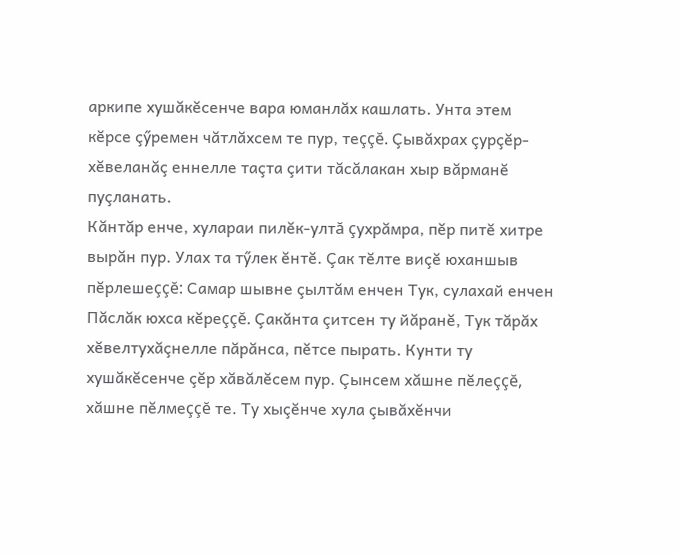аркипе хушăкĕсенче вара юманлăх кашлать. Унта этем кĕрсе çӳремен чăтлăхсем те пур, теççĕ. Çывăхрах çурçĕр-хĕвеланăç еннелле таçта çити тăсăлакан хыр вăрманĕ пуçланать.
Кăнтăр енче, хулараи пилĕк-ултă çухрăмра, пĕр питĕ хитре вырăн пур. Улах та тӳлек ĕнтĕ. Çак тĕлте виçĕ юханшыв пĕрлешеççĕ: Самар шывне çылтăм енчен Тук, сулахай енчен Пăслăк юхса кĕреççĕ. Çакăнта çитсен ту йăранĕ, Тук тăрăх хĕвелтухăçнелле пăрăнса, пĕтсе пырать. Кунти ту хушăкĕсенче çĕр хăвăлĕсем пур. Çынсем хăшне пĕлеççĕ, хăшне пĕлмеççĕ те. Ту хыçĕнче хула çывăхĕнчи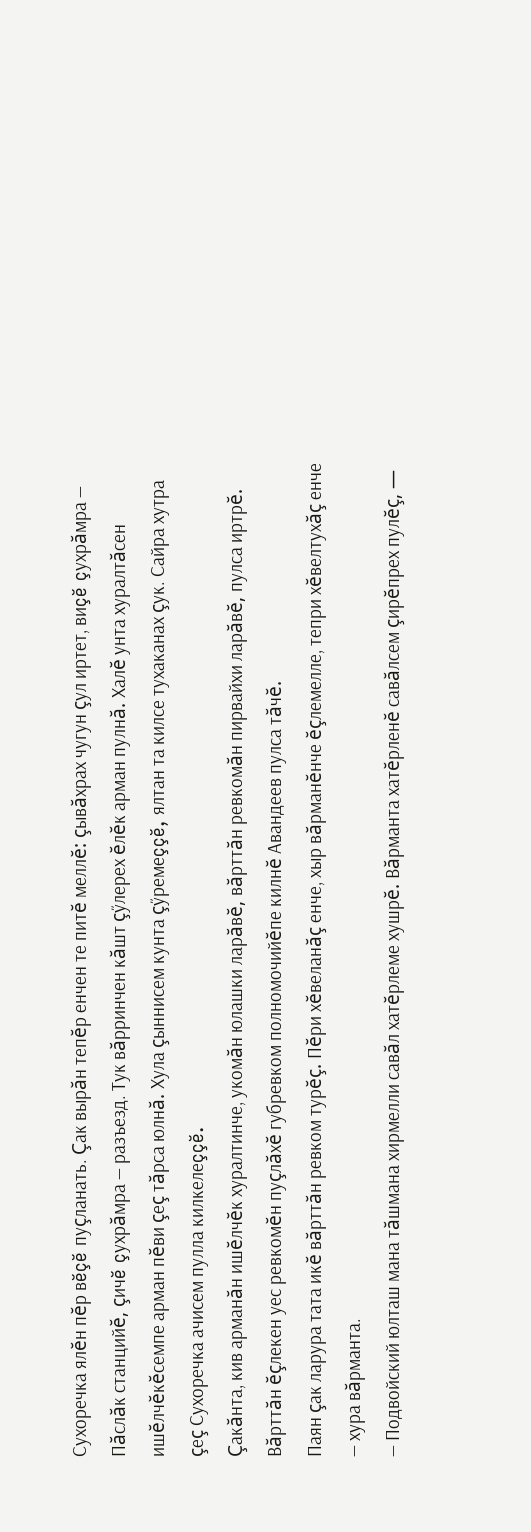Сухоречка ялĕн пĕр вĕçĕ пуçланать. Çак вырăн тепĕр енчен те питĕ меллĕ: çывăхрах чугун çул иртет, виçĕ çухрăмра — Пăслăк станцийĕ, çичĕ çухрăмра — разъезд. Тук вăрринчен кăшт çӳлерех ĕлĕк арман пулнă. Халĕ унта хуралтăсен ишĕлчĕкĕсемпе арман пĕви çеç тăрса юлнă. Хула çыннисем кунта çӳремеççĕ, ялтан та килсе тухаканах çук. Сайра хутра çеç Сухоречка ачисем пулла килкелеççĕ.
Çакăнта, кив арманăн ишĕлчĕк хуралтинче, укомăн юлашки ларăвĕ, вăрттăн ревкомăн пирвайхи ларăвĕ, пулса иртрĕ. Вăрттăн ĕçлекен уес ревкомĕн пуçлăхĕ губревком полномочийĕпе килнĕ Авандеев пулса тăчĕ.
Паян çак ларура тата икĕ вăрттăн ревком турĕç. Пĕри хĕвеланăç енче, хыр вăрманĕнче ĕçлемелле, тепри хĕвелтухăç енче — хура вăрманта.
— Подвойский юлташ мана тăшмана хирмелли савăл хатĕрлеме хушрĕ. Вăрманта хатĕрленĕ савăлсем çирĕпрех пулĕç, —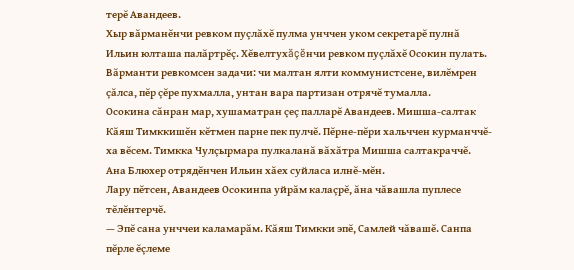терĕ Авандеев.
Хыр вăрманĕнчи ревком пуçлăхĕ пулма унччен уком секретарĕ пулнă Ильин юлташа палăртрĕç. Хĕвелтухăçĕнчи ревком пуçлăхĕ Осокин пулать. Вăрманти ревкомсен задачи: чи малтан ялти коммунистсене, вилĕмрен çăлса, пĕр çĕре пухмалла, унтан вара партизан отрячĕ тумалла.
Осокина сăнран мар, хушаматран çеç палларĕ Авандеев. Мишша-салтак Кăяш Тимккишĕн кĕтмен парне пек пулчĕ. Пĕрне-пĕри хальччен курманччĕ-ха вĕсем. Тимкка Чулçырмара пулкаланă вăхăтра Мишша салтакраччĕ. Ана Блюхер отрядĕнчен Ильин хăех суйласа илнĕ-мĕн.
Лару пĕтсен, Авандеев Осокинпа уйрăм калаçрĕ, ăна чăвашла пуплесе тĕлĕнтерчĕ.
— Эпĕ сана унччеи каламарăм. Кăяш Тимкки эпĕ, Самлей чăвашĕ. Санпа пĕрле ĕçлеме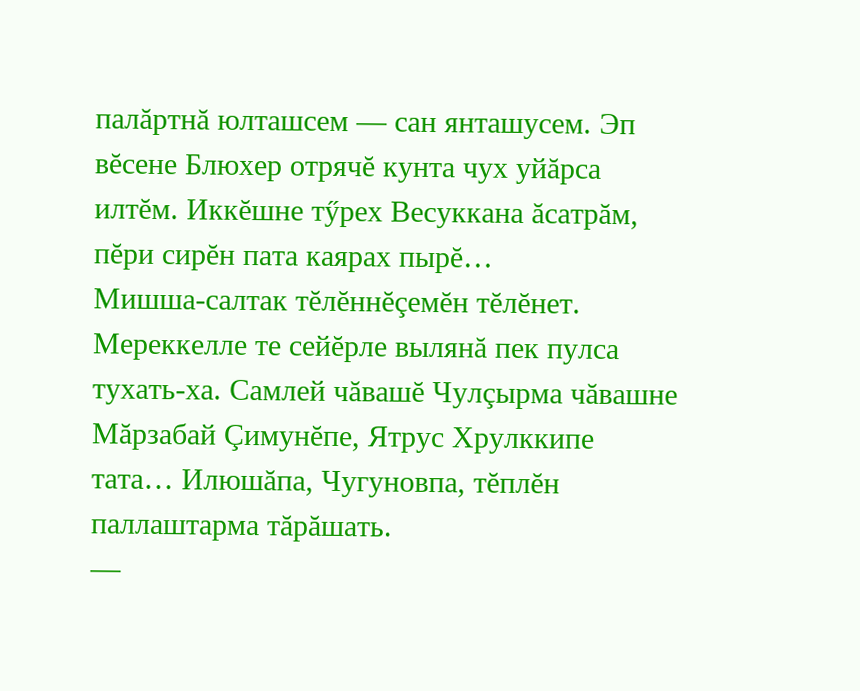палăртнă юлташсем — сан янташусем. Эп вĕсене Блюхер отрячĕ кунта чух уйăрса илтĕм. Иккĕшне тӳрех Весуккана ăсатрăм, пĕри сирĕн пата каярах пырĕ…
Мишша-салтак тĕлĕннĕçемĕн тĕлĕнет. Мереккелле те сейĕрле вылянă пек пулса тухать-ха. Самлей чăвашĕ Чулçырма чăвашне Мăрзабай Çимунĕпе, Ятрус Хрулккипе тата… Илюшăпа, Чугуновпа, тĕплĕн паллаштарма тăрăшать.
—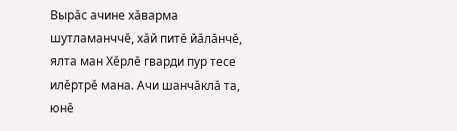Вырăс ачине хăварма шутламанччĕ, хăй питĕ йăлăнчĕ, ялта ман Хĕрлĕ гварди пур тесе илĕртрĕ мана. Ачи шанчăклă та, юнĕ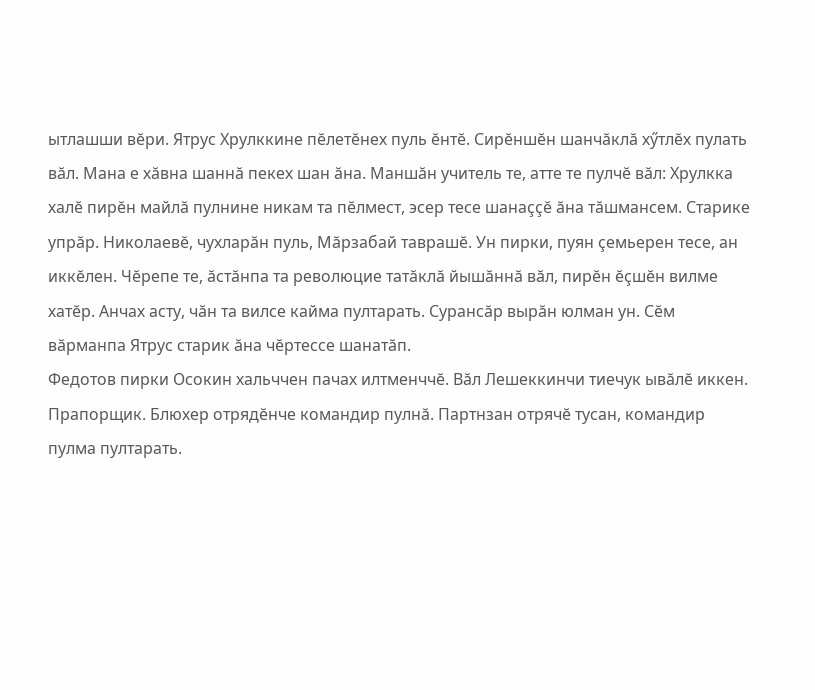ытлашши вĕри. Ятрус Хрулккине пĕлетĕнех пуль ĕнтĕ. Сирĕншĕн шанчăклă хӳтлĕх пулать вăл. Мана е хăвна шаннă пекех шан ăна. Маншăн учитель те, атте те пулчĕ вăл: Хрулкка халĕ пирĕн майлă пулнине никам та пĕлмест, эсер тесе шанаççĕ ăна тăшмансем. Старике упрăр. Николаевĕ, чухларăн пуль, Мăрзабай таврашĕ. Ун пирки, пуян çемьерен тесе, ан иккĕлен. Чĕрепе те, ăстăнпа та революцие татăклă йышăннă вăл, пирĕн ĕçшĕн вилме хатĕр. Анчах асту, чăн та вилсе кайма пултарать. Сурансăр вырăн юлман ун. Сĕм вăрманпа Ятрус старик ăна чĕртессе шанатăп.
Федотов пирки Осокин хальччен пачах илтменччĕ. Вăл Лешеккинчи тиечук ывăлĕ иккен. Прапорщик. Блюхер отрядĕнче командир пулнă. Партнзан отрячĕ тусан, командир пулма пултарать.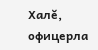Халĕ, офицерла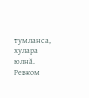тумланса, хулара юлнă. Ревком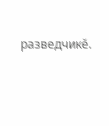разведчикĕ.